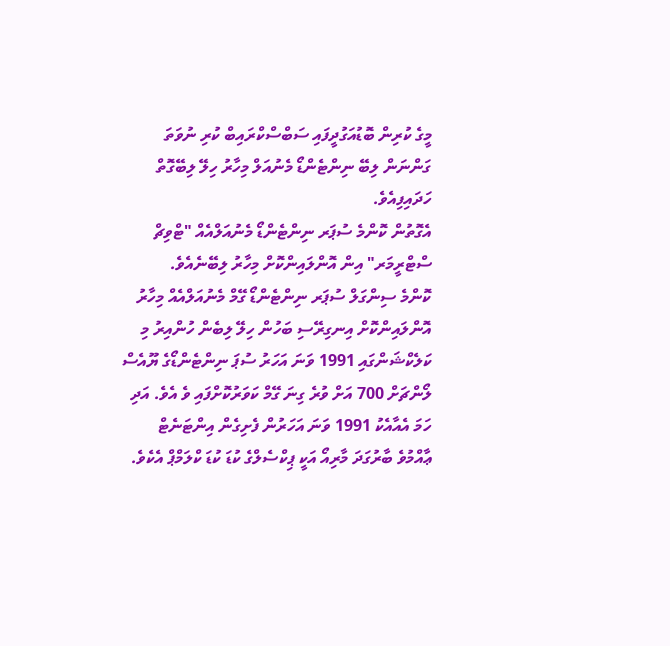މީގެ ކުރިން ބޮޑުއަގުދީފައި ސަބްސްކްރައިބް ކުރި ނުވަތަ ގަންނަން ލިބޭ ނިންޓެންޑޯ މެނުއަލް މިހާރު ހިލޭ ލިބޭގޮތް ހަދައިފިއެވެ.
އެގޮތުން ކޮންމެ ސުޕަރ ނިންޓެންޑޯ މެނުއަލްއެއް "ޓްވިޗް ސްޓްރީމަރ" އިން އޮންލައިންކޮށް މިހާރު ލިބޭނެއެވެ.
ކޮންމެ ސިންގަލް ސުޕަރ ނިންޓެންޑޯ ގޭމް މެނުއަލްއެއް މިހާރު އޮންލައިންކޮށް އިނގިރޭސި ބަހުން ހިލޭ ލިބެން ހުންއިރު މި ކަލެކްޝަންގައި 1991 ވަނަ އަހަރު ސުޕަ ނިންޓެންޑޯގެ ޔޫއެސް ލޯންޗަށް 700 އަށް ވުރެ ގިނަ ގޭމް ކަވަރުކޮށްފައި ވެ އެވެ. އަދި ހަމަ އެއާއެކު 1991 ވަނަ އަހަރުން ފެށިގެން އިންޓަނެޓް ޢާއްމުވެ ބާރުގަދަ މާރިއޯ އަކީ ޕިކްސެލްގެ ކުޑަ ކުޑަ ކްލަމްޕް އެކެވެ.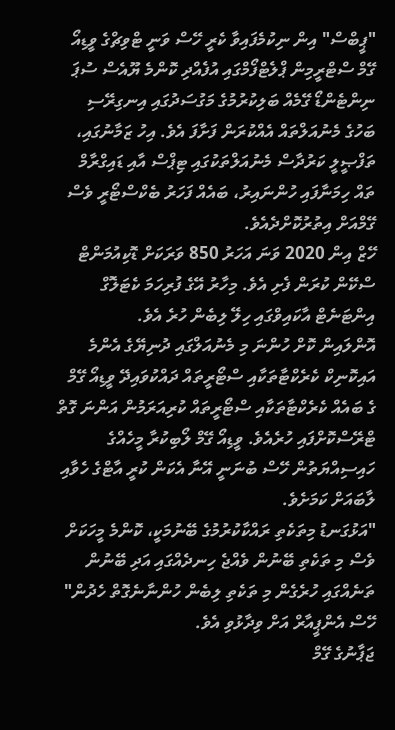"ޕީބްސް" އިން ނިކުމެފައިވާ ކެރީ ހޭސް ވަނީ ޓްވިޗްގެ ވީޑިއޯ ގޭމް ސްޓްރީމިން ޕްލެޓްފޯމްގައި އުފެއްދި ކޮންމެ ޔޫއެސް ސުޕަ ނިންޓެންޑޯ ގޭމެއް ބަލިކުރުމުގެ މަގުސަދުގައި އިނގިރޭސި ބަހުގެ މެނުއަލްތައް އެއްކުރަން ފަށާފަ އެވެ. އިހު ޒަމާނުގައި، ތަފްޞީލީ ކަރުދާސް މެނުއަލްތަކުގައި ޓިޕްސް އާއި ޑައިގްރާމް ތައް ހިމަނާފައި ހުންނައިރު، ބައެއް ފަހަރު ބެކްސްޓޯރީ ވެސް ގޭމްއަށް އިތުރުކޮށްދެއެވެ.
ހޭޒް އިން 2020 ވަނަ އަހަރު 850 ވަރަކަށް ޑޮކިއުމަންޓް ސްކޭން ކުރަން ފެށި އެވެ. މިހާރު އޭގެ ފުރިހަމަ ކެޓަލޮގް އިންޓަނެޓް އާކައިވްގައި ހިލޭ ލިބެން ހުރެ އެވެ.
އޮންލައިން ކޮށް ހުންނަ މި މެނުއަލްގައި ދުނިޔޭގެ އެންމެ އައިކޮނިކް ކެރެކްޓާތަކާއި ސްޓޯރީތައް ދައްކުވައިދޭ ވީޑިއޯ ގޭމް ގެ ބައެއް ކެރެކްޓާތަކާއި ސްޓޯރީތައް ކުރިއަރަމުން އަންނަ ގޮތް ޓްރޭސްކޮށްފައި ހުރެއެވެ. ވީޑިއޯ ގޭމް ލޯބިކުރާ މީހެއްގެ ހައިސިއްޔަތުން ހޭސް ބުނަނީ އޭނާ އެކަން ކުރީ އާޓްގެ ހެވާއި ލާބައަށް ކަމަށެވެ.
"އަޅުގަނޑު މިތަކެތި ރައްކާކުރުމުގެ ބޭނުމަކީ، ކޮންމެ މީހަކަށް ވެސް މި ތަކެތި ބޭނުން ވެއްޖެ ހިނދެއްގައި އަދި ބޭނުން ތަނެއްގައި ހުރެގެން މި ތަކެތި ލިބެން ހުންނާނެގޮތް ހެދުން" ހޭސް އެންޕީއާރް އަށް ވިދާޅުވި އެވެ.
ޖަޕާނުގެ ގޭމް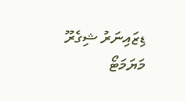ޑިޒައިނަރު ޝިގެރޫ މަޔަމަޓޯ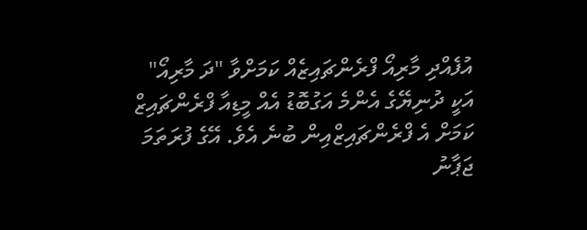އުފެއްދި މާރިއޯ ފްރެންޗައިޒެއް ކަމަށްވާ "ދަ މާރިއޯ" އަކީ ދުނިޔޭގެ އެންމެ އަގުބޮޑު އެއް މީޑިއާ ފްރެންޗައިޒް ކަމަށް އެ ފްރެންޗައިޒްއިން ބުނެ އެވެ. އޭގެ ފުރަތަމަ ޖަޕާނު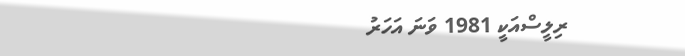ރިލީސްއަކީ 1981 ވަނަ އަހަރު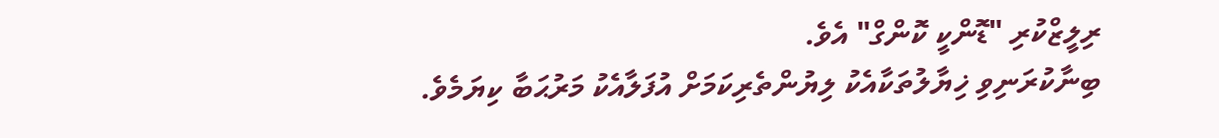ރިލީޒްކުރި "ޑޮންކީ ކޮންގް" އެވެ.
ބިނާކުރަނިވި ޚިޔާލުތަކާއެކު ލިޔުންތެރިކަމަށް އުފަލާއެކު މަރުޙަބާ ކިޔަމެވެ.